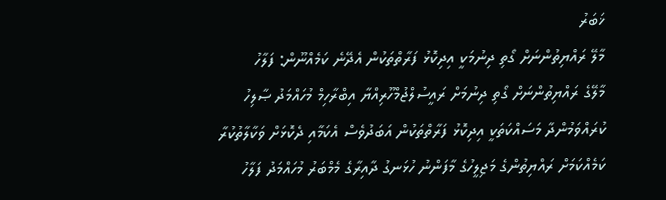ޚަބަރު
މާލޭ ރައްޔިތުންނަށް ގޯތި ދިނުމަކީ އިދިކޮޅު ފަރާތްތަކުން އެދޭނެ ކަމެއްނޫން: ފަލާހު
މާލޭގެ ރައްޔިތުންނަށް ގޯތި ދިނުމަށް ރައީސުލްޖުމްހޫރިއްޔާ އިބްރާހިމް މުހައްމަދު ޞާލިހު ކުރައްވަމުންދާ މަސައްކަތަކީ އިދިކޮޅު ފަރާތްތަކުން އަބަދުވެސް އެކަމާއި ދެކޮޅަށް ވަކާލާތުކުރާ ކަމެއްކަމަށް ރައްޔިތުންގެ މަޖިލީހުގެ މާފަންނު ހުޅަނގު ދާއިރާގެ މެމްބަރު މުހައްމަދު ފަލާހު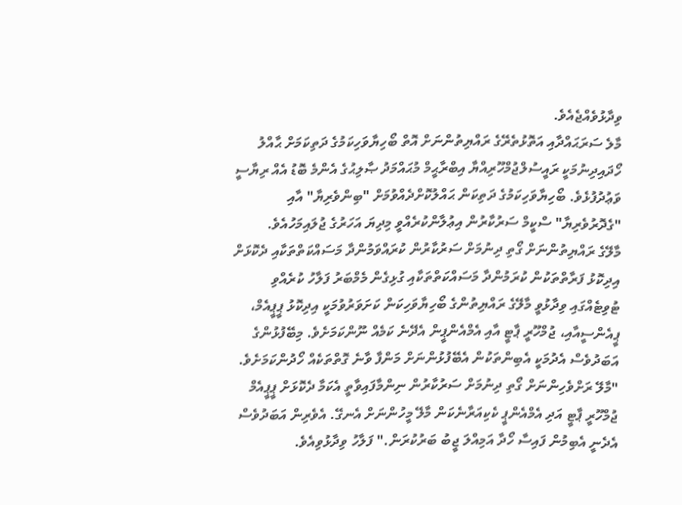ވިދާޅުވެއްޖެއެވެ.
މާލެ ސަރަޙައްދާއި އަތޮޅުތެރޭގެ ރައްޔިތުންނަށް އޮތް ބޯހިޔާވަހިކަމުގެ ދަތިކަމަށް ޙާއްލު ހޯދައިދިނުމަކީ ރައީސުލްޖުމްހޫރިއްޔާ އިބްރާޙީމް މުޙައްމަދު ޞާލިޙުގެ އެންމެ ބޮޑު އެއް ރިޔާސީ ވަޢުދުފުޅެވެ. ބޯހިޔާވަހިކަމުގެ ދަތިކަން ޙައްލުކޮށްދެއްވުމަށް "ބިންވެރިޔާ" އާއި "ގެދޮރުވެރިޔާ" ސްކީމް ސަރުކާރުން އިޢުލާންކުރެއްވީ މިދިޔަ އަހަރުގެ ޖުލައިމަހުއެވެ.
މާލޭގެ ރައްޔިތުންނަށް ގޯތި ދިނުމަށް ސަރުކާރުން ކުރައްވަމުންދާ މަސައްކަތްތަކާއި ދެކޮޅަށް އިދިކޮޅު ފަރާތްތަކުން ކުރަމުންދާ މަސައްކަތްތަކާއި ގުޅިގެން މެމްބަރު ފަލާހު ކުރެއްވި ޓުވިޓެއްގައި ވިދާޅުވީ މާލޭގެ ރައްޔިތުންގެ ބޯހިޔާވަހިކަން ކަށަވަރުވުމަކީ އިދިކޮޅު ޕީޕީއެމް، ޕީއެންސީއާއި، ޖުމްހޫރީ ޕާޓީ އާއި އެމްއެންޕީން އެދޭނެ ކަމެއް ނޫންކަމަށެވެ. މިބޭފުޅުންގެ އަބަދުވެސް އެދުމަކީ އެބިންތަކުން އެބޭފުޅުންނަށް މަންފާ ވާނެ ގޮތްތަކެއް ހޯދުންކަމަށެވެ.
"މާލޭ ރަށްވެހިންނަށް ގޯތި ދިނުމަށް ސަރުކާރުން ނިންމާފައިވާތީ އެކަމާ ދެކޮޅަށް ޕީޕީއެމް ޖުމްހޫރީ ޕާޓީ އަދި އެމްއެންޕީ ކެކިއަރާނެކަން މާލޭ މީހުންނަށް އެނގޭ. އެވެރިން އަބަދުވެސް އެދެނީ އެބިމުން ފައިސާ ހޯދާ އަމިއްލަ ޖީބު ބަރުކުރަން." ފަލާހު ވިދާޅުވިއެވެ.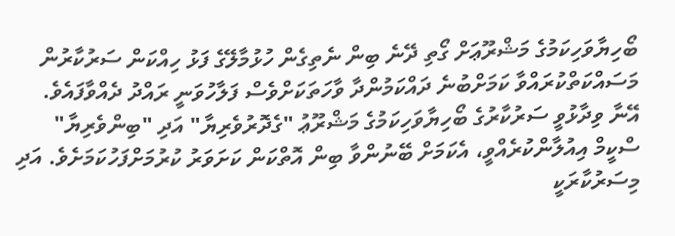ބޯހިޔާވަހިކަމުގެ މަޝްރޫޢަށް ގޯތި ދޭނެ ބިން ނެތިގެން ހުޅުމާލޭގެ ފަޅު ހިއްކަން ސަރުކާރުން މަސައްކަތްކުރައްވާ ކަމަށްބުނެ ދައްކަމުންދާ ވާހަތަކަށްވެސް ފަލާހުވަނީ ރައްދު ދެއްވާފައެވެ. އޭނާ ވިދާޅުވީ ސަރުކާރުގެ ބޯހިޔާވަހިކަމުގެ މަޝްރޫޢު "ގެދޮރުވެރިޔާ" އަދި "ބިންވެރިޔާ" ސްކީމް އިއުލާންކުރެއްވީ، އެކަމަށް ބޭނުންވާ ބިން އޮތްކަން ކަށަވަރު ކުރުމަށްފަހުކަމަށެވެ. އަދި މިސަރުކާރަކީ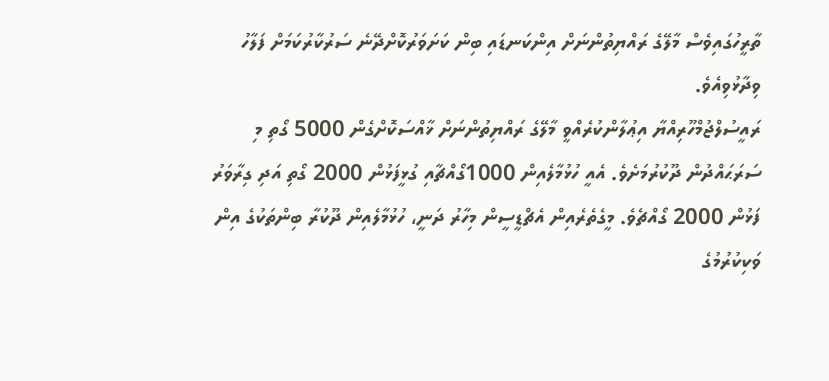ތާރީހުގައިވެސް މާލޭގެ ރައްޔިތުންނަށް އިންކަނޑައި ބިން ކަށަވަރުކޮށްދޭނެ ސަރުކާރުކަމަށް ފަލާހު ވިދާޅުވިއެވެ.
ރައީސުލްޖުމްހޫރިއްޔާ އިޢުލާންކުރެއްވީ މާލޭގެ ރައްޔިތުންނަށް ޚާއްސަކޮށްގެން 5000 ގޯތި މި ސަރަޙައްދުން ދޫކުރުމަށެވެ. އެއީ ހުޅުމާލެއިން 1000ގޯއްޗާއި ގުޅީފަޅުން 2000 ގޯތި އަދި ގިރާވަރު ފަޅުން 2000 ގޯއްޗެވެ. މީގެތެރެއިން އެޗްޑީސީން މިހާރު ދަނީ، ހުޅުމާލެއިން ދޫކުރާ ބިންތަކުގެ އިން ވަކިކުރުމުގެ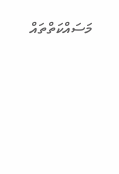މަސައްކަތްތައް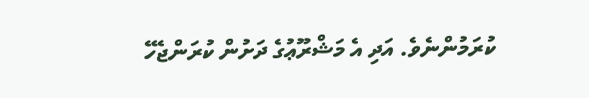ކުރަމުންނެވެ. އަދި އެ މަޝްރޫޢުގެ ދަށުން ކުރަންޖެހޭ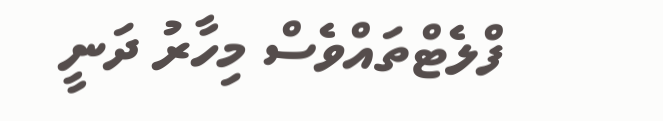ފްލެޓްތައްވެސް މިހާރު ދަނީ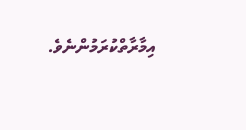އިމާރާތްކުރަމުންނެވެ.